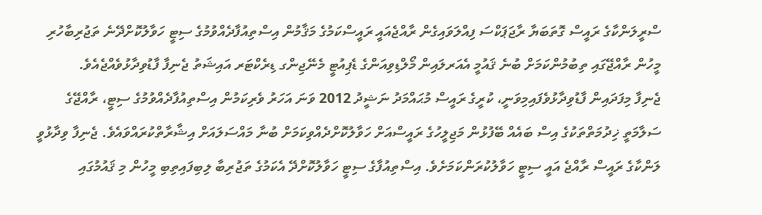ސްރީލަންކާގެ ރައީސް ގޮތަބަޔާ ރާޖަޕަކްސަ ފިއްލަވައިގެން ރާއްޖެއައީ ރައީސްކަމުގެ މަޤާމުން އިސްތިއުފާދެއްވުމުގެ ސިޓީ ހަވާލުކޮށްދޭނެ ތަޖުރިބާހުރި މީހުން ރާއްޖޭގައި ތިބުމުންކަމަށް ބުނެ ޤައުމީ އެއަރލައިން މޯލްޑިވިއަންގެ ޑެޕިއުޓީ މެނޭޖިންގ ޑިރެކްޓަރ އައިޝަތު ޖެނިފާ ފާޑުވިދާޅުވެއްޖެއެވެ.
ޖެނިފާ މިފަދައިން ފާޑުވިދާޅުވެފައިމިވަނީ، ކުރީގެ ރައީސް މުޙައްމަދު ނަޝީދު 2012 ވަނަ އަހަރު ވެރިކަމުން އިސްތިއުފާދެއްވުމުގެ ސިޓީ، ރާއްޖޭގެ ސަލާމަތީ ޚިދުމަތްތަކުގެ އިސް ބައެއް ބޭފުޅުން މަޖިލީހުގެ ރައީސްއަށް ހަވާލުކޮށްދެއްވިކަމަށް ބުނާ މައްސަލައަށް އިޝާރާތްކުރައްވައެވެ. ޖެނިފާ ވިދާޅުވީ ލަންކާގެ ރައީސް ރާއްޖެ އައީ ސިޓީ ހަވާލުކުރަންކަމަށެވެ. އިސްތިއުފާގެ ސިޓީ ހަވާލުކޮށްދޭ އެކަމުގެ ތަޖުރިބާ ލިބިފައިތިބި މީހުން މި ޤައުމުގައި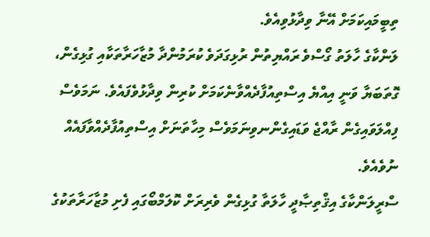ތިބީމައިކަމަށް އޭނާ ވިދާޅުވިއެވެ.
ލަންކާގެ ހާލަތު ގޯސްވެ ރައްޔިތުން ރުޅިގަދަވެ ކުރަމުންދާ މުޒާހަރާތަކާއި ގުޅިގެން، ގޮތަބަޔާ ވަނީ އިއްޔެ އިސްތިއުފާދެއްވާނެކަމަށް ކުރިން ވިދާޅުވެފައެވެ. ނަމަވެސް ފިއްލަވައިގެން ރާއްޖެ ވަޑައިގެންނވިނަމަވެސް މިހާތަނަށް އިސްތިއުފާދެއްވާފައެއް ނުވެއެވެ.
ސްރީލަންކާގެ އިޤްތިޞާދީ ހާލަތާ ގުޅިގެން ވެރިރަށް ކޮލަމްބޯގައި ފެށި މުޒާހަރާތަކުގެ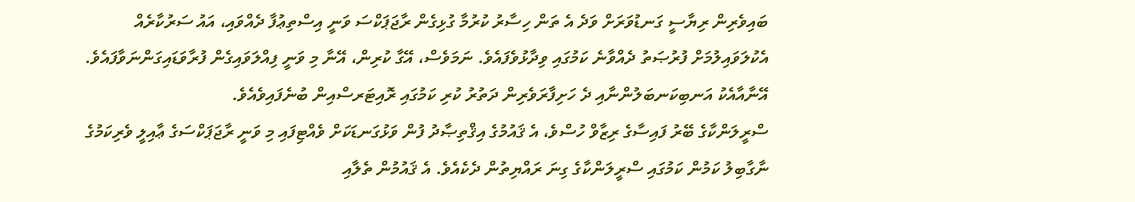ބައިވެރިން ރިޔާސީ ގަނޑުވަރަށް ވަދެ އެ ތަން ހިސާރު ކުރުމާ ގުޅިގެން ރާޖަޕަކްސަ ވަނީ އިސްތިޢުފާ ދެއްވައި، އައު ސަރުކާރެއް އެކުލަވައިލުމަށް ފުރުޞަތު ދެއްވާނެ ކަމުގައި ވިދާޅުވެފައެވެ. ނަމަވެސް، އޭގާ ކުރިން، އޭނާ މި ވަނީ ފިއްލަވައިގެން ފުރާވަޑައިގަންނަވާފައެވެ. އޭނާއާއެކު އަނބިކަނބަލުންނާއި ދެ ހަށިފާރަވެރިން ދަތުރު ކުރި ކަމުގައި ރޮއިޓަރސްއިން ބުނެފައިވެއެވެ.
ސްރީލަންކާގެ ބޭރު ފައިސާގެ ރިޒާވް ހުސްވެ، އެ ޤައުމުގެ އިޤްތިޞާދު ފުން ވަޅުގަނޑަކަށް ވެއްޓިފައި މި ވަނީ ރާޖަޕަކްސަގެ ޢާއިލީ ވެރިކަމުގެ ނާގާބިލު ކަމުން ކަމުގައި ސްރީލަންކާގެ ގިނަ ރައްޔިތުން ދެކެއެވެ. އެ ޤައުމުން ތެލާއި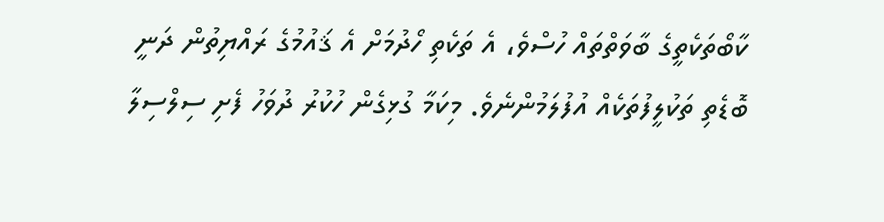ކާބޯތަކެތީގެ ބާވަތްތައް ހުސްވެ، އެ ތަކެތި ހޯދުމަށް އެ ޤައުމުގެ ރައްޔިތުން ދަނީ ބޮޑެތި ތަކުލީފުތަކެއް އުފުލަމުންނެވެ. މިކަމާ ގުޅިގެން ހުކުރު ދުވަހު ފެށި ސިލްސިލާ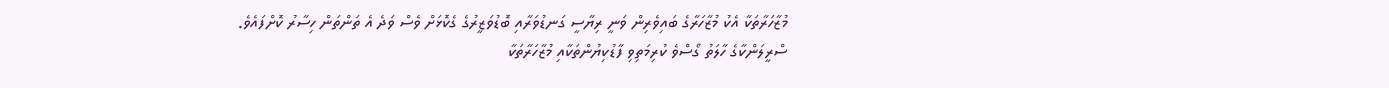މުޒާހަރާތަކާ އެކު މުޒާހަރާގެ ބައިވެރިން ވަނީ ރިޔާސީ ގަނޑުވަރާއި ބޮޑުވަޒީރުގެ ގެކޮޅަށް ވެސް ވަދެ އެ ތަންތަން ހިސާރު ކޮށްފައެވެ.
ސްރީލަންކާގެ ހާލަތު ގޯސްވެ ކުރިމަތިވި ފާޑުކިޔުންތަކާއި މުޒާހަރާތަކާ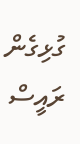ގުޅިގެން ރައީސް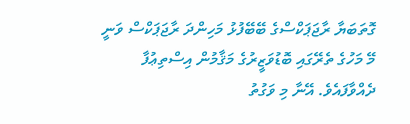ގޮތަބަޔާ ރާޖަޕަކްސްގެ ބޭބޭފުޅު މަހިންދަ ރާޖަޕަކްސް ވަނީ މޭ މަހުގެ ތެރޭގައި ބޮޑުވަޒީރުގެ މަޤާމުން އިސްތިޢުފާ ދެއްވާފައެވެ. އޭނާ މި ވަގުތު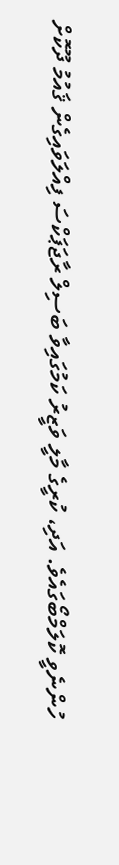ހުންނެވީ ކޮލަމްބޯގައެވެ. އަދި، ކުރީގެ މާލީ ވަޒީރު ކަމުގައިވާ ބަސިލް ރާޖަޕަކްސަ ފިއްލަވައިގެން ޤައުމު ދޫކޮށް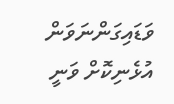ވަޑައިގަންނަވަން އުޅެނިކޮށް ވަނީ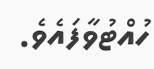ހުއްޓުވާފައެވެ.